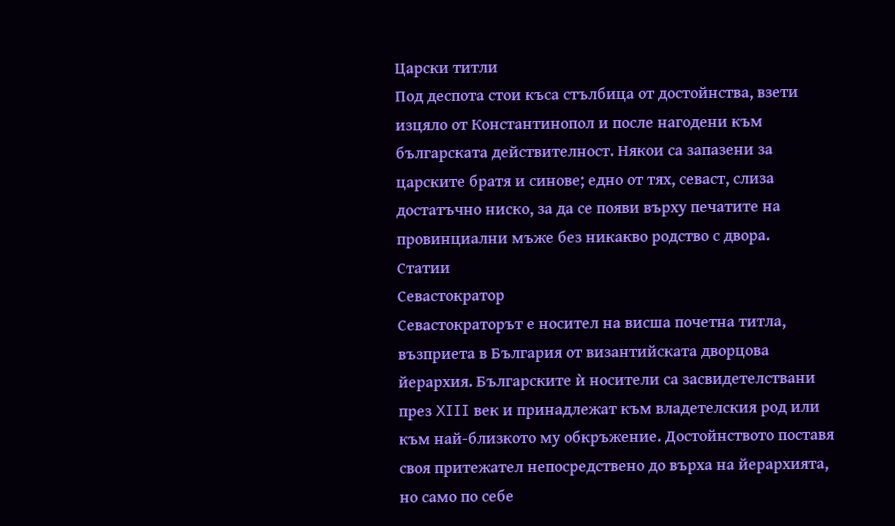Царски титли
Под деспота стои къса стълбица от достойнства, взети изцяло от Константинопол и после нагодени към българската действителност. Някои са запазени за царските братя и синове; едно от тях, севаст, слиза достатъчно ниско, за да се появи върху печатите на провинциални мъже без никакво родство с двора.
Статии
Севастократор
Севастократорът е носител на висша почетна титла, възприета в България от византийската дворцова йерархия. Българските ѝ носители са засвидетелствани през XIII век и принадлежат към владетелския род или към най-близкото му обкръжение. Достойнството поставя своя притежател непосредствено до върха на йерархията, но само по себе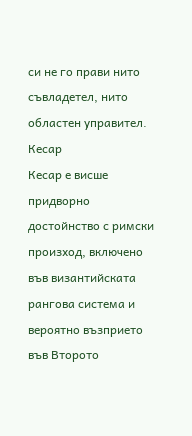си не го прави нито съвладетел, нито областен управител.
Кесар
Кесар е висше придворно достойнство с римски произход, включено във византийската рангова система и вероятно възприето във Второто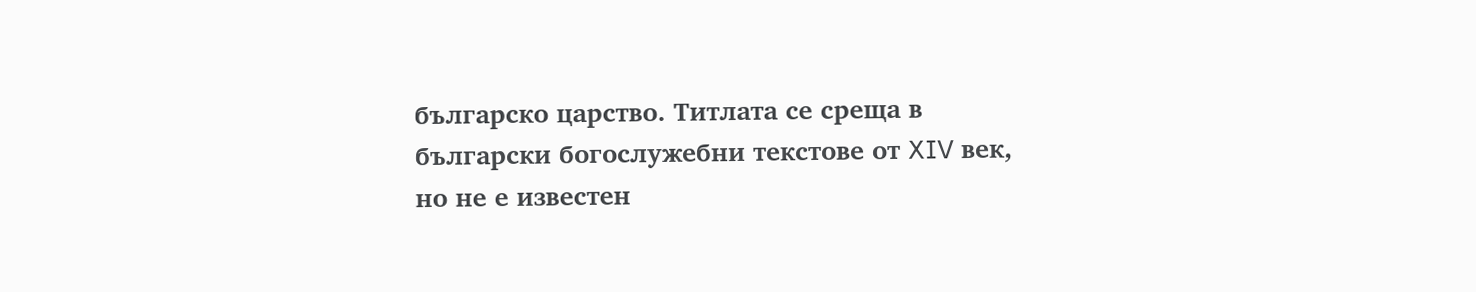българско царство. Титлата се среща в български богослужебни текстове от XIV век, но не е известен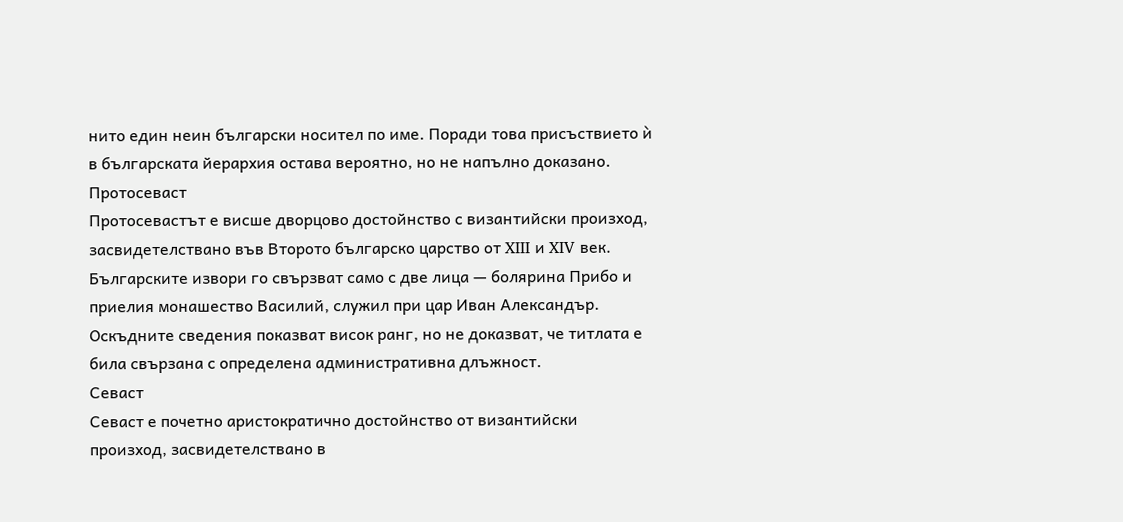нито един неин български носител по име. Поради това присъствието ѝ в българската йерархия остава вероятно, но не напълно доказано.
Протосеваст
Протосевастът е висше дворцово достойнство с византийски произход, засвидетелствано във Второто българско царство от XIII и XIV век. Българските извори го свързват само с две лица — болярина Прибо и приелия монашество Василий, служил при цар Иван Александър. Оскъдните сведения показват висок ранг, но не доказват, че титлата е била свързана с определена административна длъжност.
Севаст
Севаст е почетно аристократично достойнство от византийски произход, засвидетелствано в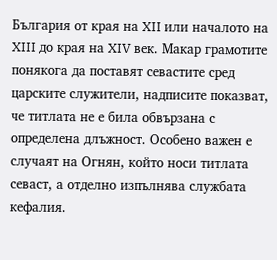България от края на XII или началото на XIII до края на XIV век. Макар грамотите понякога да поставят севастите сред царските служители, надписите показват, че титлата не е била обвързана с определена длъжност. Особено важен е случаят на Огнян, който носи титлата севаст, а отделно изпълнява службата кефалия.